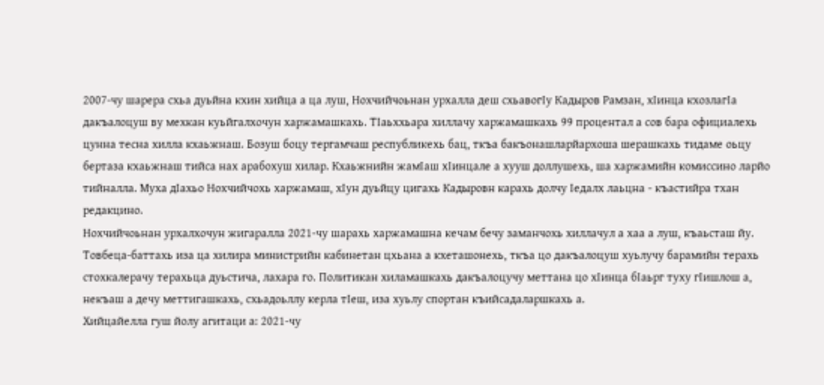2007-чу шарера схьа дуьйна кхин хийца а ца луш, Нохчийчоьнан урхалла деш схьавогIу Кадыров Рамзан, хIинца кхозлагIа дакъалоцуш ву мехкан куьйгалхочун харжамашкахь. ТIаьххьара хиллачу харжамашкахь 99 процентал а сов бара официалехь цунна тесна хилла кхаьжнаш. Бозуш боцу тергамчаш республикехь бац, ткъа бакъонашларйархоша шерашкахь тидаме оьцу бертаза кхаьжнаш тийса нах арабохуш хилар. Кхаьжнийн жамIаш хIинцале а хууш доллушехь, ша харжамийн комиссино ларйо тийналла. Муха дIахьо Нохчийчохь харжамаш, хIун дуьйцу цигахь Кадыровн карахь долчу Iедалх лаьцна - къастийра тхан редакцино.
Нохчийчоьнан урхалхочун жигаралла 2021-чу шарахь харжамашна кечам бечу заманчохь хиллачул а хаа а луш, къаьсташ йу. Товбеца-баттахь иза ца хилира министрийн кабинетан цхьана а кхеташонехь, ткъа цо дакъалоцуш хуьлучу барамийн терахь стохкалерачу терахьца дуьстича, лахара го. Политикан хиламашкахь дакъалоцучу меттана цо хIинца бIаьрг туху гIишлош а, некъаш а дечу меттигашкахь, схьадоьллу керла тIеш, иза хуьлу спортан къийсадаларшкахь а.
Хийцайелла гуш йолу агитаци а: 2021-чу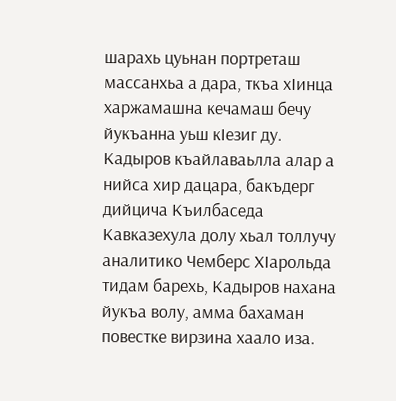шарахь цуьнан портреташ массанхьа а дара, ткъа хIинца харжамашна кечамаш бечу йукъанна уьш кIезиг ду.
Кадыров къайлаваьлла алар а нийса хир дацара, бакъдерг дийцича Къилбаседа Кавказехула долу хьал толлучу аналитико Чемберс ХIарольда тидам барехь, Кадыров нахана йукъа волу, амма бахаман повестке вирзина хаало иза.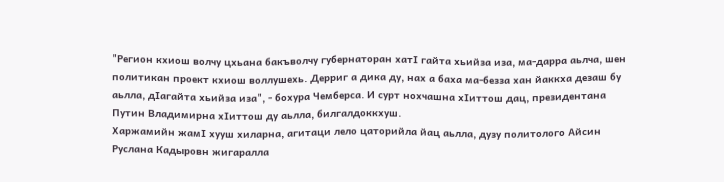"Регион кхиош волчу цхьана бакъволчу губернаторан хатI гайта хьийза иза, ма-дарра аьлча, шен политикан проект кхиош воллушехь. Дерриг а дика ду, нах а баха ма-безза хан йаккха дезаш бу аьлла, дIагайта хьийза иза", - бохура Чемберса. И сурт нохчашна хIиттош дац, президентана Путин Владимирна хIиттош ду аьлла, билгалдоккхуш.
Харжамийн жамI хууш хиларна, агитаци лело цаторийла йац аьлла, дузу политолого Айсин Руслана Кадыровн жигаралла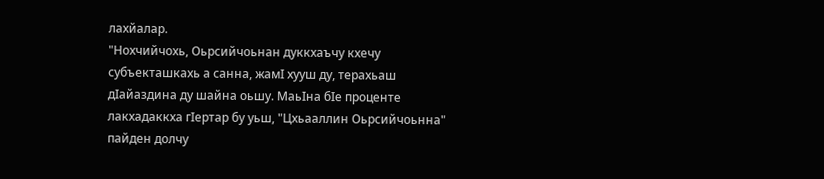лахйалар.
"Нохчийчохь, Оьрсийчоьнан дуккхаъчу кхечу субъекташкахь а санна, жамI хууш ду, терахьаш дIайаздина ду шайна оьшу. МаьIна бIе проценте лакхадаккха гIертар бу уьш, "Цхьааллин Оьрсийчоьнна" пайден долчу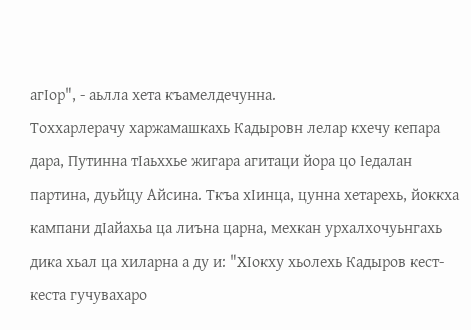агIор", - аьлла хета къамелдечунна.
Тоххарлерачу харжамашкахь Кадыровн лелар кхечу кепара дара, Путинна тIаьххье жигара агитаци йора цо Iедалан партина, дуьйцу Айсина. Ткъа хIинца, цунна хетарехь, йоккха кампани дIайахьа ца лиъна царна, мехкан урхалхочуьнгахь дика хьал ца хиларна а ду и: "ХIокху хьолехь Кадыров кест-кеста гучувахаро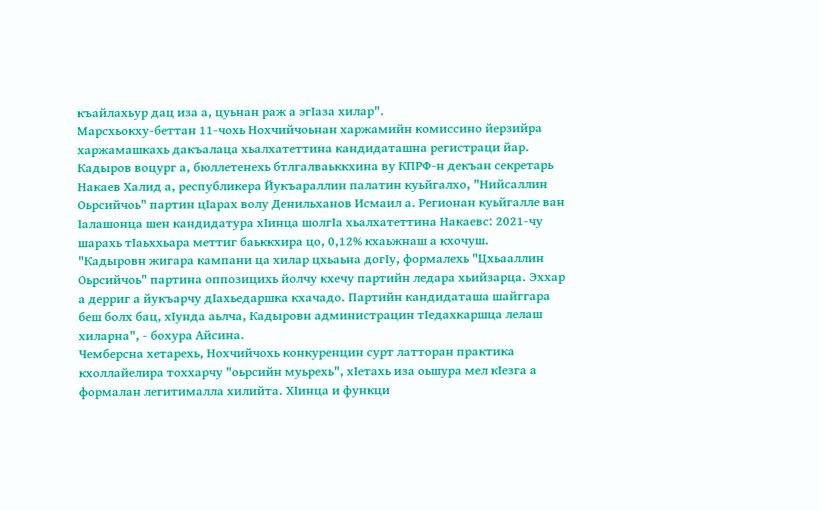къайлахьур дац иза а, цуьнан раж а эгIаза хилар".
Марсхьокху-беттан 11-чохь Нохчийчоьнан харжамийн комиссино йерзийра харжамашкахь дакъалаца хьалхатеттина кандидаташна регистраци йар.
Кадыров воцург а, бюллетенехь бтлгалваьккхина ву КПРФ-н декъан секретарь Накаев Халид а, республикера Йукъараллин палатин куьйгалхо, "Нийсаллин Оьрсийчоь" партин цIарах волу Денильханов Исмаил а. Регионан куьйгалле ван Iалашонца шен кандидатура хIинца шолгIа хьалхатеттина Накаевс: 2021-чу шарахь тIаьххьара меттиг баьккхира цо, 0,12% кхаьжнаш а кхочуш.
"Кадыровн жигара кампани ца хилар цхьаьна догIу, формалехь "Цхьааллин Оьрсийчоь" партина оппозицихь йолчу кхечу партийн ледара хьийзарца. Эххар а дерриг а йукъарчу дӀахьедаршка кхачадо. Партийн кандидаташа шайггара беш болх бац, хIунда аьлча, Кадыровн администрацин тIедахкаршца лелаш хиларна", - бохура Айсина.
Чемберсна хетарехь, Нохчийчохь конкуренцин сурт латторан практика кхоллайелира тоххарчу "оьрсийн муьрехь", хӀетахь иза оьшура мел кӀезга а формалан легитималла хилийта. ХӀинца и функци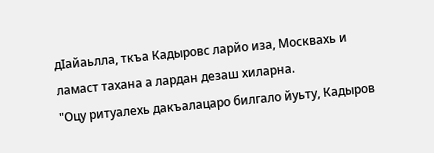дӀайаьлла, ткъа Кадыровс ларйо иза, Москвахь и ламаст тахана а лардан дезаш хиларна.
"Оцу ритуалехь дакъалацаро билгало йуьту, Кадыров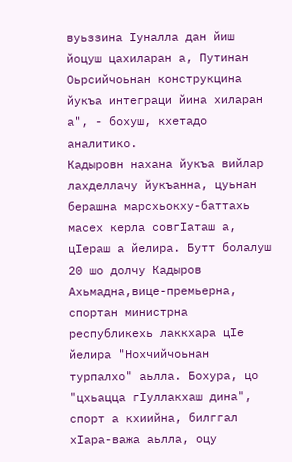вуьззина Ӏуналла дан йиш йоцуш цахиларан а, Путинан Оьрсийчоьнан конструкцина йукъа интеграци йина хиларан а", - бохуш, кхетадо аналитико.
Кадыровн нахана йукъа вийлар лахделлачу йукъанна, цуьнан берашна марсхьокху-баттахь масех керла совгIаташ а, цIераш а йелира. Бутт болалуш 20 шо долчу Кадыров Ахьмадна,вице-премьерна, спортан министрна республикехь лаккхара цIе йелира "Нохчийчоьнан турпалхо" аьлла. Бохура, цо "цхьацца гIуллакхаш дина", спорт а кхиийна, билггал хIара-важа аьлла, оцу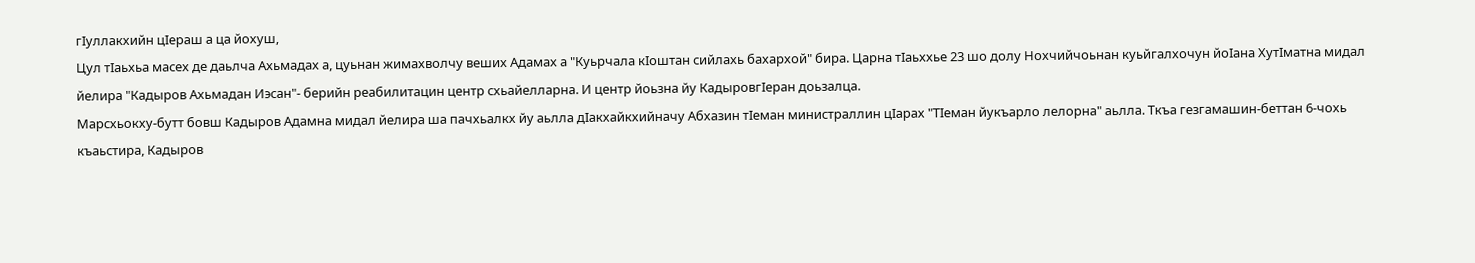гIуллакхийн цIераш а ца йохуш,
Цул тIаьхьа масех де даьлча Ахьмадах а, цуьнан жимахволчу веших Адамах а "Куьрчала кIоштан сийлахь бахархой" бира. Царна тIаьххье 23 шо долу Нохчийчоьнан куьйгалхочун йоIана ХутIматна мидал йелира "Кадыров Ахьмадан Иэсан"- берийн реабилитацин центр схьайелларна. И центр йоьзна йу КадыровгIеран доьзалца.
Марсхьокху-бутт бовш Кадыров Адамна мидал йелира ша пачхьалкх йу аьлла дIакхайкхийначу Абхазин тIеман министраллин цIарах "ТIеман йукъарло лелорна" аьлла. Ткъа гезгамашин-беттан 6-чохь къаьстира, Кадыров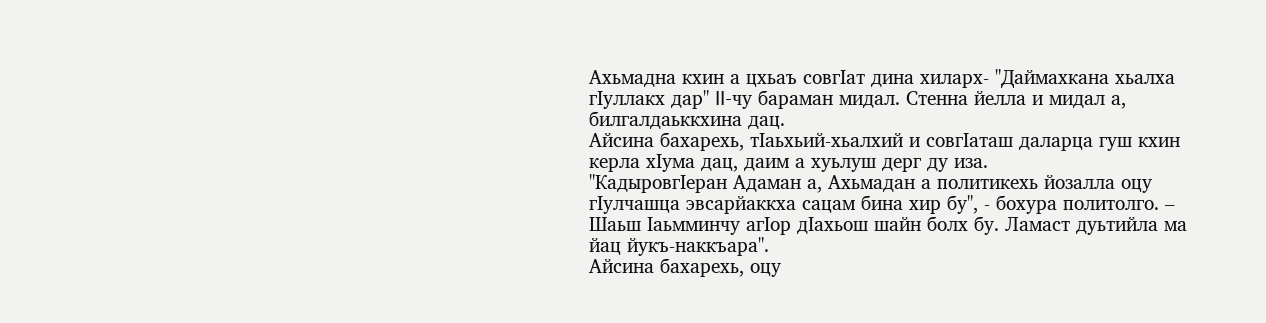Ахьмадна кхин а цхьаъ совгIат дина хиларх- "Даймахкана хьалха гIуллакх дар" II-чу бараман мидал. Стенна йелла и мидал а, билгалдаьккхина дац.
Айсина бахарехь, тIаьхьий-хьалхий и совгIаташ даларца гуш кхин керла хIума дац, даим а хуьлуш дерг ду иза.
"КадыровгIеран Адаман а, Ахьмадан а политикехь йозалла оцу гIулчашца эвсарйаккха сацам бина хир бу", - бохура политолго. – Шаьш Iаьмминчу агIор дIахьош шайн болх бу. Ламаст дуьтийла ма йац йукъ-наккъара".
Айсина бахарехь, оцу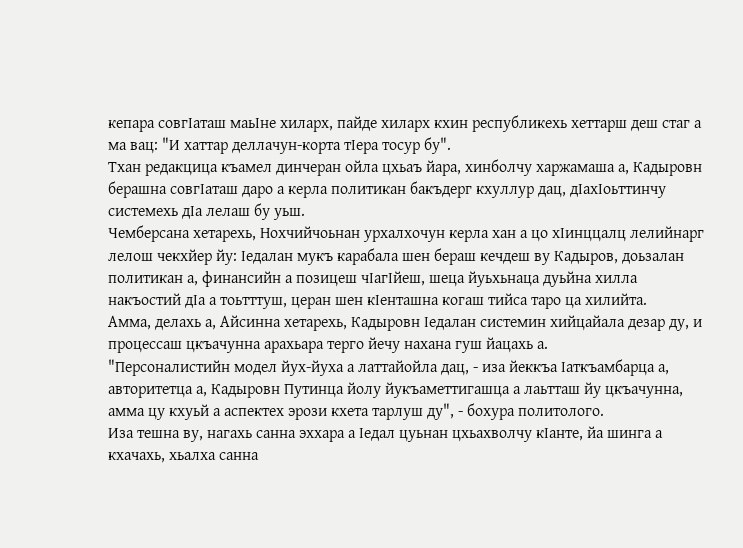кепара совгIаташ маьIне хиларх, пайде хиларх кхин республикехь хеттарш деш стаг а ма вац: "И хаттар деллачун-корта тIера тосур бу".
Тхан редакцица къамел динчеран ойла цхьаъ йара, хинболчу харжамаша а, Кадыровн берашна совгIаташ даро а керла политикан бакъдерг кхуллур дац, дIахIоьттинчу системехь дIа лелаш бу уьш.
Чемберсана хетарехь, Нохчийчоьнан урхалхочун керла хан а цо хIинццалц лелийнарг лелош чекхйер йу: Iедалан мукъ карабала шен бераш кечдеш ву Кадыров, доьзалан политикан а, финансийн а позицеш чIагIйеш, шеца йуьхьнаца дуьйна хилла накъостий дIа а тоьтттуш, церан шен кIенташна когаш тийса таро ца хилийта.
Амма, делахь а, Айсинна хетарехь, Кадыровн Iедалан системин хийцайала дезар ду, и процессаш цкъачунна арахьара терго йечу нахана гуш йацахь а.
"Персоналистийн модел йух-йуха а латтайойла дац, - иза йеккъа Iаткъамбарца а, авторитетца а, Кадыровн Путинца йолу йукъаметтигашца а лаьтташ йу цкъачунна, амма цу кхуьй а аспектех эрози кхета тарлуш ду", - бохура политолого.
Иза тешна ву, нагахь санна эххара а Iедал цуьнан цхьахволчу кIанте, йа шинга а кхачахь, хьалха санна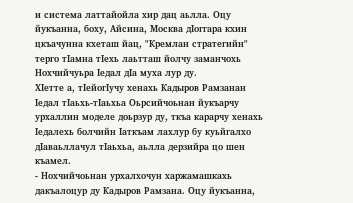и система латтайойла хир дац аьлла. Оцу йукъанна, боху, Айсина, Москва дIоггара кхин цкъачунна кхеташ йац, "Кремлан стратегийн" терго тIамна тIехь лаьтташ йолчу заманчохь Нохчийчуьра Iедал дIа муха лур ду.
ХӀетте а, тӀейогӀучу хенахь Кадыров Рамзанан Ӏедал тӀаьхь-тӀаьхьа Оьрсийчоьнан йукъарчу урхаллин моделе доьрзур ду, ткъа карарчу хенахь Ӏедалехь болчийн Ӏаткъам лахлур бу куьйгалхо дӀаваьллачул тӀаьхьа, аьлла дерзийра цо шен къамел.
- Нохчийчоьнан урхалхочун харжамашкахь дакъалоцур ду Кадыров Рамзана. Оцу йукъанна,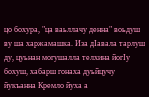цо бохура, "ца ваьллачу денна" воьдуш ву ша харжамашка. Иза дIавала тарлуш ду, цуьнан могушалла телхина йогIу бохуш, хабарш гонаха дуьйцучу йукъанна Кремло йуха а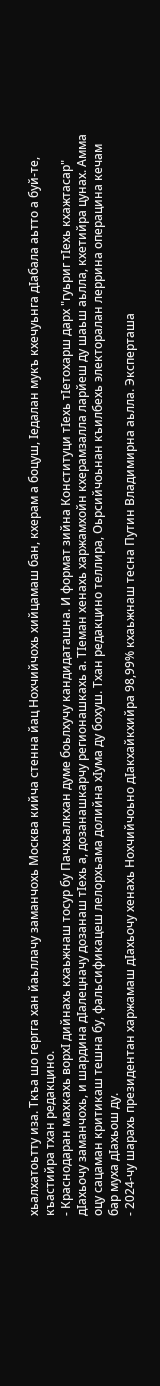хьалхатоьтту иза. Ткъа шо гергга хан йаьллачу заманчохь Москва кийча стенна йац Нохчийчохь хийцамаш бан, кхерам а боцуш, Iедалан мукъ кхечуьнга дIабала аьтто а буй-те, къастийра тхан редакцино.
- Краснодаран махкахь ворхI дийнахь кхаьжнаш тосур бу Пачхьалкхан думе боьлхучу кандидаташна. И формат зийна Конституци тIехь тIетохарш дарх "гуьриг тIехь кхажтасар" дIахьочу заманчохь, и шардина дIалецначу дозанаш тIехь а, дозанашкарчу регионашкахь а. ТIеман хенахь харжамхойн кхерамзалла ларйеш ду шаьш аьлла, кхетийра цунах. Амма оцу сацаман критикаш тешна бу, фальсификацеш лелорхьама долийна хIума ду бохуш. Тхан редакцино теллира, Оьрсийчоьнан къилбехь электоралан леррина операцина кечам бар муха дIахьош ду.
- 2024-чу шарахь президентан харжамаш дIахьочу хенахь Нохчийчоьно дIакхайкхийра 98,99% кхаьжнаш тесна Путин Владимирна аьлла. Эксперташа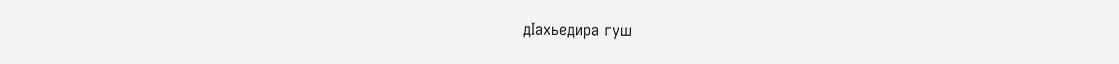дIахьедира гуш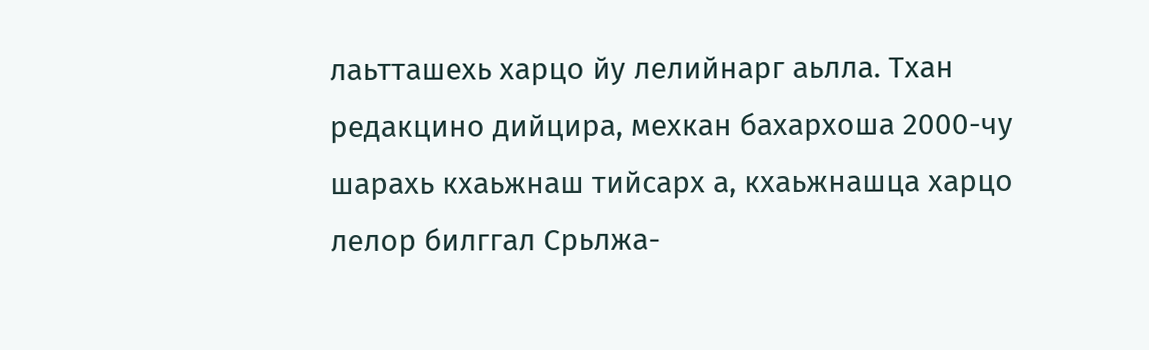лаьтташехь харцо йу лелийнарг аьлла. Тхан редакцино дийцира, мехкан бахархоша 2000-чу шарахь кхаьжнаш тийсарх а, кхаьжнашца харцо лелор билггал Срьлжа-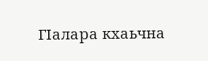ГIалара кхаьчна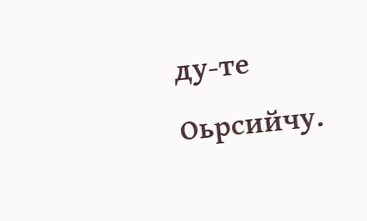ду-те Оьрсийчу.